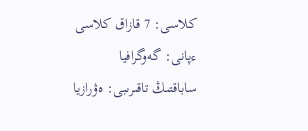كلاسى: 7 قازاق كلاسى
ءپانى: گەوگرافيا
ساباقتىڭ تاقىرىبى: ەۋرازيا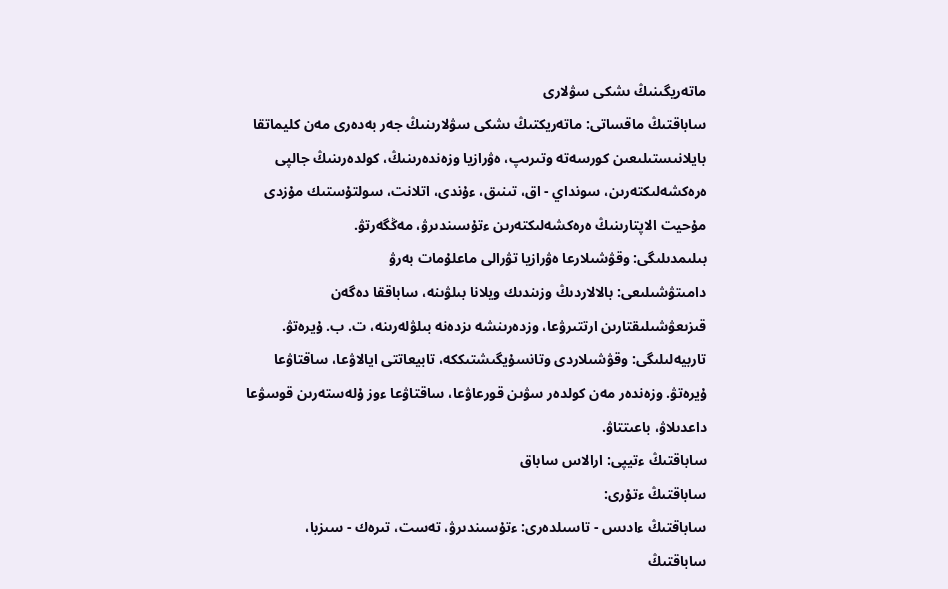ماتەريگىنىڭ ىشكى سۋلارى
ساباقتىڭ ماقساتى: ماتەريكتىڭ ىشكى سۋلارىنىڭ جەر بەدەرى مەن كليماتقا بايلانىستىلىعىن كورسەتە وتىرىپ، ەۋرازيا وزەندەرىنىڭ، كولدەرىنىڭ جالپى ەرەكشەلىكتەرىن، سونداي - اق، تىنىق، ءۇندى، اتلانت، سولتۇستىك مۇزدى مۇحيت الاپتارىنىڭ ەرەكشەلىكتەرىن ءتۇسىندىرۋ، مەڭگەرتۋ.
بىلىمدىلىگى: وقۋشىلارعا ەۋرازيا تۋرالى ماعلۇمات بەرۋ
دامىتۋشىلىعى: بالالاردىڭ وزىندىك ويلانا بىلۋىنە، ساباققا دەگەن قىزىعۋشىلىقتارىن ارتتىرۋعا، وزدەرىنشە ىزدەنە بىلۋلەرىنە، ت. ب. ۇيرەتۋ.
تاربيەلىلىگى: وقۋشىلاردى وتانسۇيگىشتىككە، تابيعاتتى ايالاۋعا، ساقتاۋعا ۇيرەتۋ. وزەندەر مەن كولدەر سۋىن قورعاۋعا، ساقتاۋعا ءوز ۇلەستەرىن قوسۋعا داعدىلاۋ، باعىتتاۋ.
ساباقتىڭ ءتيپى: ارالاس ساباق
ساباقتىڭ ءتۇرى:
ساباقتىڭ ءادىس - تاسىلدەرى: ءتۇسىندىرۋ، تەست، تىرەك - سىزبا،
ساباقتىڭ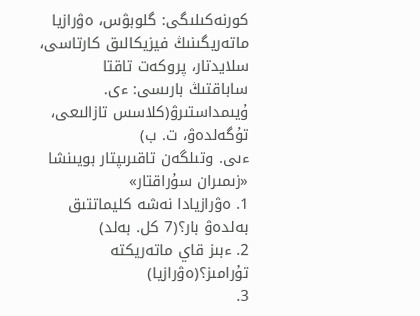كورنەكىلىگى: گلوبۋس، ەۋرازيا ماتەريگىنىڭ فيزيكالىق كارتاسى، سلايدتار، پروكەت تاقتا
ساباقتىڭ بارىسى: ءى. ۇيىمداستىرۋ(كلاسس تازالىعى، تۇگەلدەۋ، ت. ب)
ءىى. وتىلگەن تاقىرىپتار بويىنشا «زىمىران سۇراقتار»
1. ەۋرازيادا نەشە كليماتتىق بەلدەۋ بار؟(7 كل. بەلد)
2. ءبىز قاي ماتەريكتە تۇرامىز؟(ەۋرازيا)
3.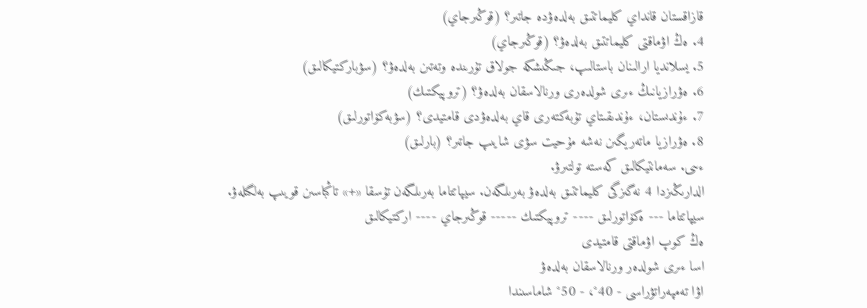قازاقستان قانداي كليماتتىق بەلدەۋدە جاتىر؟ (قوڭىرجاي)
4. ەڭ اۋماقتى كليماتتىق بەلدەۋ؟ (قوڭىرجاي)
5. يسلانديا ارالىنان باستالىپ، جىڭىشكە جولاق تۇرىندە وتەتىن بەلدەۋ؟ (سۋباركتيكالىق)
6. ەۋرازيانىڭ ءىرى شولدەرى ورنالاسقان بەلدەۋ؟ (تروپيكتىك)
7. ءۇندىستان، ءۇندىقىتاي تۇبەكتەرى قاي بەلدەۋدى قامتيدى؟ (سۋبەكۆاتورلىق)
8. ەۋرازيا ماتەريگىن نەشە مۇحيت سۋى شايىپ جاتىر؟ (بارلىق)
ءىىى. سەمانتيكالىق كەستە تولتىرۋ.
الدارىڭىزدا 4 نەگىزگى كليماتتىق بەلدەۋ بەرىلگەن. سيپاتتاما بەرىلگەن تۇسقا «+» تاڭباسىن قويىپ بەلگىلەۋ.
سيپاتتاما --- ەكۆاتورلىق ---- تروپيكتىك ----- قوڭىرجاي ---- اركتيكالىق
ەڭ كوپ اۋماقتى قامتيدى
اسا ءىرى شولدەر ورنالاسقان بەلدەۋ
اۋا تەمپەراتۋراسى - 40°، - 50° شاماسىندا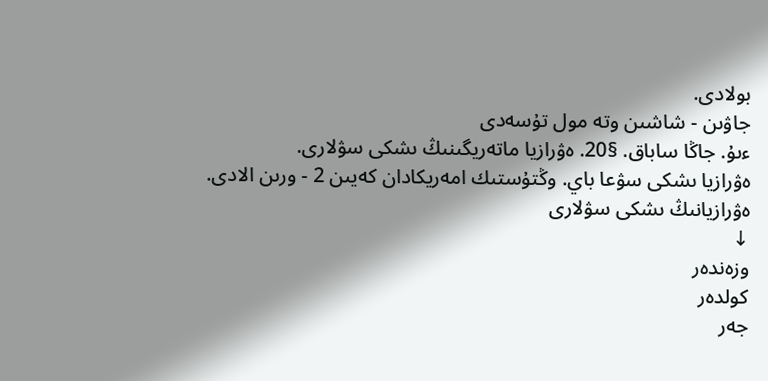بولادى.
جاۋىن - شاشىن وتە مول تۇسەدى
ءىۇ. جاڭا ساباق. §20. ەۋرازيا ماتەريگىنىڭ ىشكى سۋلارى.
ەۋرازيا ىشكى سۋعا باي. وڭتۇستىك امەريكادان كەيىن 2 - ورىن الادى.
ەۋرازيانىڭ ىشكى سۋلارى
↓
وزەندەر
كولدەر
جەر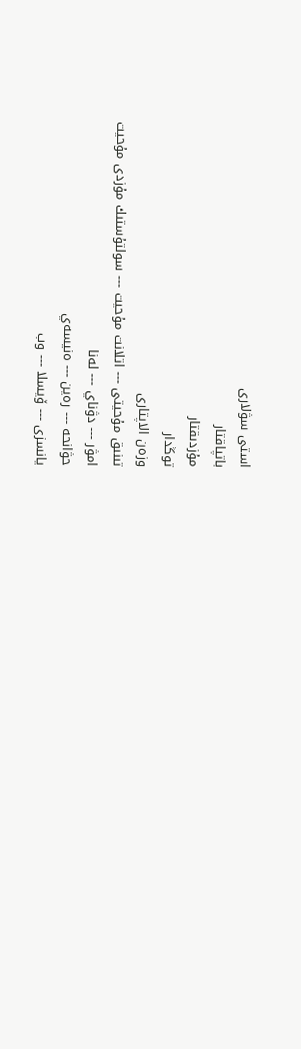استى سۋلارى
باتپاقتار
مۇزدىقتار
توڭدار
وزەن الاپتارى
تىنىق مۇحيتى --- اتلانت مۇحيت --- سولتۇستىك مۇزدى مۇحيت
امۋر --- دۋناي --- لەنا
حۋانحە --- رەين --- ەنيسەي
يانسزى --- ۆيسلا --- وب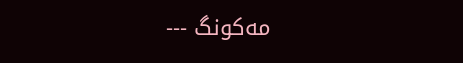مەكونگ ---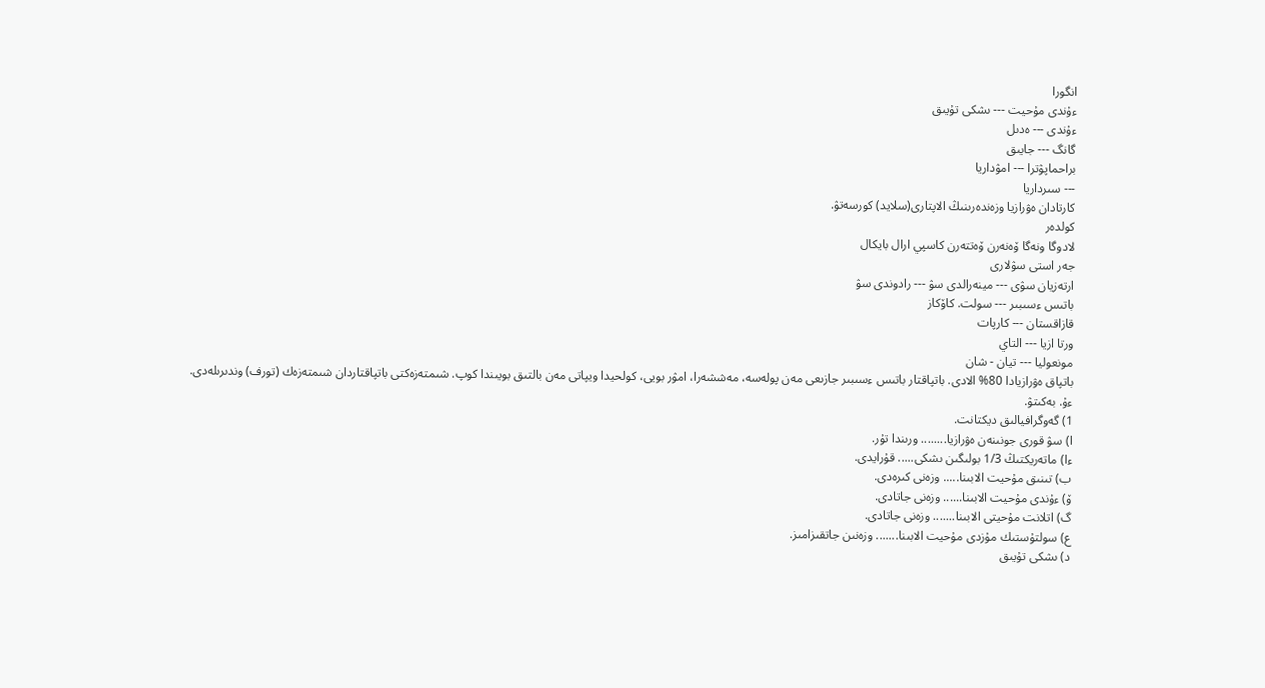انگورا
ءۇندى مۇحيت --- ىشكى تۇيىق
ءۇندى --- ەدىل
گانگ --- جايىق
براحماپۋترا --- امۋداريا
--- سىرداريا
كارتادان ەۋرازيا وزەندەرىنىڭ الاپتارى(سلايد) كورسەتۋ.
كولدەر
لادوگا ونەگا ۆەنەرن ۆەتتەرن كاسپي ارال بايكال
جەر استى سۋلارى
ارتەزيان سۋى --- مينەرالدى سۋ --- رادوندى سۋ
باتىس ءسىبىر --- سولت. كاۆكاز
قازاقستان --- كارپات
ورتا ازيا --- التاي
مونعوليا --- تيان - شان
باتپاق ەۋرازيادا 80% الادى. باتپاقتار باتىس ءسىبىر جازىعى مەن پولەسە، مەششەرا، امۋر بويى، كولحيدا ويپاتى مەن بالتىق بويىندا كوپ. شىمتەزەكتى باتپاقتاردان شىمتەزەك (تورف) وندىرىلەدى.
ءۇ. بەكىتۋ.
1) گەوگرافيالىق ديكتانت.
ا) سۋ قورى جونىنەن ەۋرازيا........ ورىندا تۇر.
ءا) ماتەريكتىڭ 1/3 بولىگىن ىشكى..... قۇرايدى.
ب) تىنىق مۇحيت الابىنا..... وزەنى كىرەدى.
ۆ) ءۇندى مۇحيت الابىنا...... وزەنى جاتادى.
گ) اتلانت مۇحيتى الابىنا....... وزەنى جاتادى.
ع) سولتۇستىك مۇزدى مۇحيت الابىنا....... وزەنىن جاتقىزامىز.
د) ىشكى تۇيىق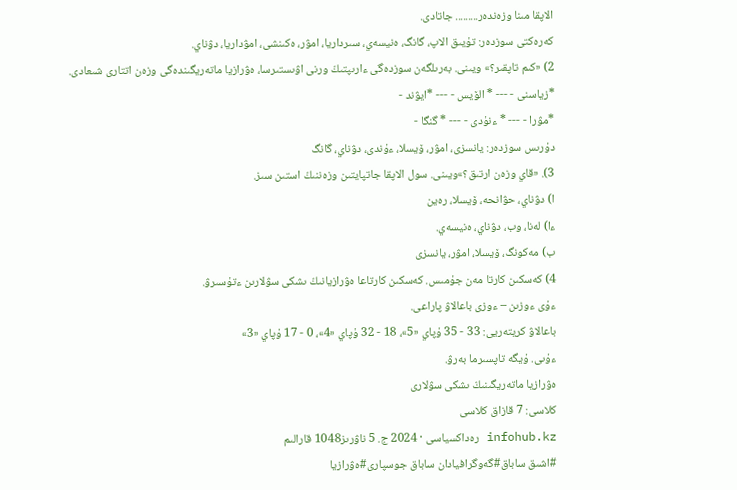الاپقا مىنا وزەندەر......... جاتادى.
كەرەكتى سوزدەر: تۇيىق الاپ، گانگ، ەنيسەي، سىرداريا، امۋر، ەكىنشى، امۋداريا، دۋناي.
2) «كىم تاپقىر؟» ويىنى. بەرىلگەن سوزدەگى ءارىپتىڭ ورنى اۋىستىرسا، ەۋرازيا ماتەريگىندەگى وزەن اتتارى شىعادى.
*زياسنى - --- * الۆيس - --- *ايۋند -
*مۋرا - --- * ءنۇدى - --- * گنگا -
دۇرىس سوزدەر: يانسزى، امۋر، ۆيسلا، ءۇندى، دۋناي، گانگ
3). «قاي وزەن ارتىق؟»ويىنى. سول الاپقا جاتپايتىن وزەننىڭ استىن سىز.
ا) دۋناي، حۋانحە، ۆيسلا، رەين
ءا) لەنا، وب، دۋناي، ەنيسەي.
ب) مەكونگ، ۆيسلا، امۋر، يانسزى
4) كەسكىن كارتا مەن جۇمىس. كەسكىن كارتاعا ەۋرازيانىڭ ىشكى سۋلارىن ءتۇسىرۋ.
ءۇى ءوزىن – ءوزى باعالاۋ پاراعى.
باعالاۋ كريتەريى: 33 - 35 ۇپاي «5»، 18 - 32 ۇپاي «4»، 0 - 17 ۇپاي «3»
ءۇىى. ۇيگە تاپسىرما بەرۋ.
ەۋرازيا ماتەريگىنىڭ ىشكى سۋلارى
كلاسى: 7 قازاق كلاسى
infohub.kz رەداكسياسى · 2024 ج. 5 ناۋرىز1048 قارالىم
#اشىق ساباق#گەوگرافيادان ساباق جوسپارى#ەۋرازيا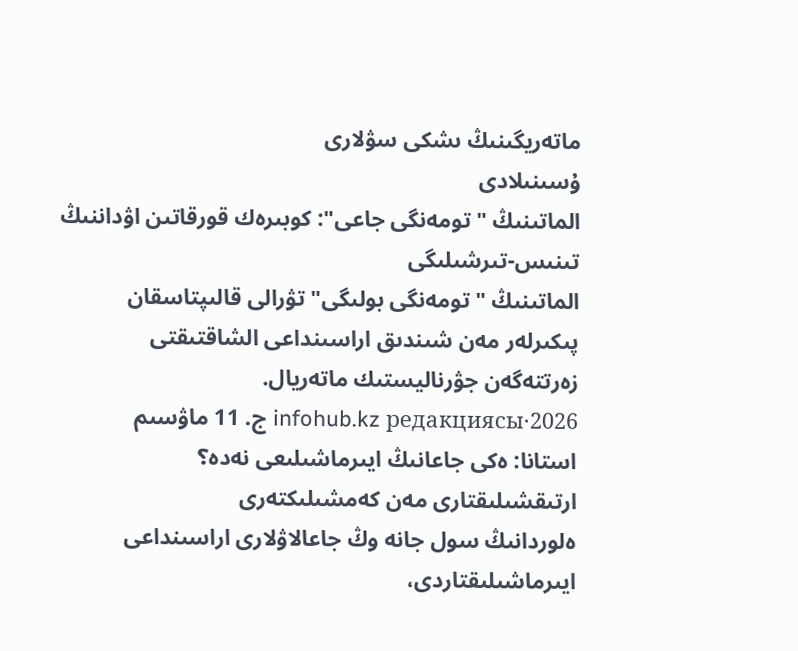ماتەريگىنىڭ ىشكى سۋلارى
ۇسىنىلادى
الماتىنىڭ "تومەنگى جاعى": كوبىرەك قورقاتىن اۋداننىڭ تىنىس-تىرشىلىگى
الماتىنىڭ "تومەنگى بولىگى" تۋرالى قالىپتاسقان پىكىرلەر مەن شىندىق اراسىنداعى الشاقتىقتى زەرتتەگەن جۋرناليستىك ماتەريال.
infohub.kz редакциясы·2026 ج. 11 ماۋسىم
استانا: ەكى جاعانىڭ ايىرماشىلىعى نەدە؟ ارتىقشىلىقتارى مەن كەمشىلىكتەرى
ەلوردانىڭ سول جانە وڭ جاعالاۋلارى اراسىنداعى ايىرماشىلىقتاردى،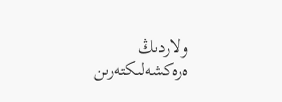ولاردىڭ ەرەكشەلىكتەرىن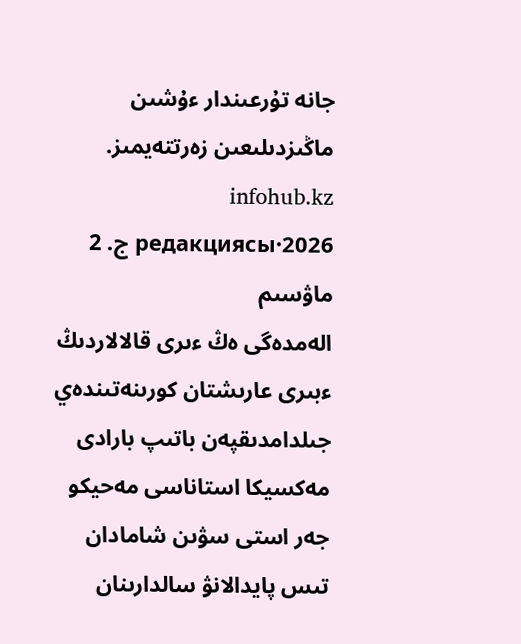جانە تۇرعىندار ءۇشىن ماڭىزدىلىعىن زەرتتەيمىز.
infohub.kz редакциясы·2026 ج. 2 ماۋسىم
الەمدەگى ەڭ ءىرى قالالاردىڭ ءبىرى عارىشتان كورىنەتىندەي جىلدامدىقپەن باتىپ بارادى
مەكسيكا استاناسى مەحيكو جەر استى سۋىن شامادان تىس پايدالانۋ سالدارىنان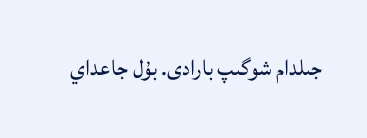جىلدام شوگىپ بارادى. بۇل جاعداي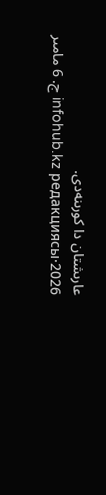عارىشتان دا كورىنەدى.
infohub.kz редакциясы·2026 ج. 6 مامىر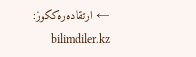← ارتقادەرەككوز: bilimdiler.kz